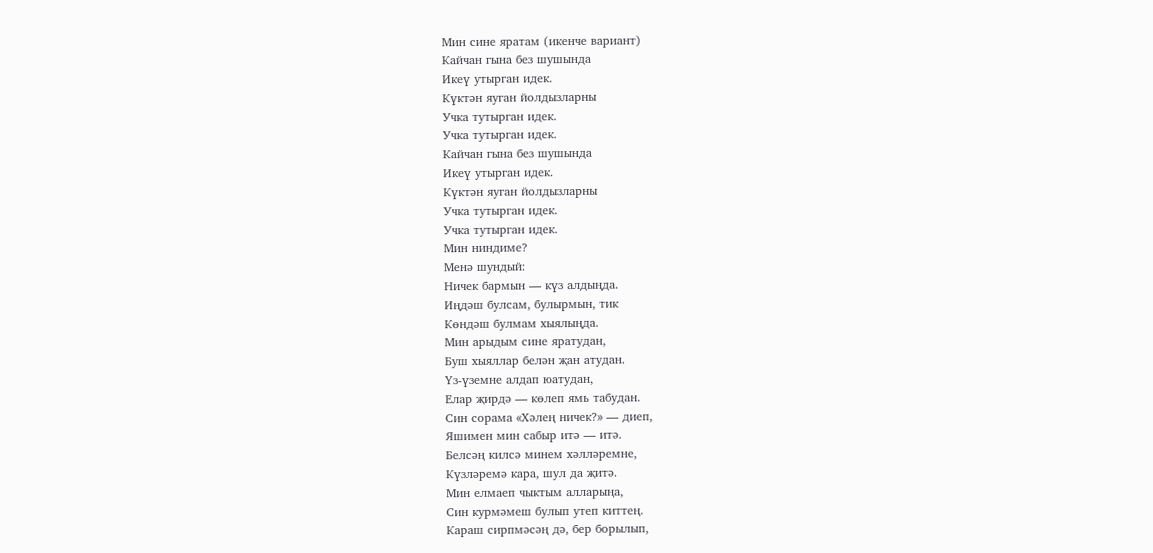Мин сине яратам (икенче вариант)
Кайчан гына без шушында
Икеү утырган идек.
Күктән яуган йолдызларны
Учка тутырган идек.
Учка тутырган идек.
Кайчан гына без шушында
Икеү утырган идек.
Күктән яуган йолдызларны
Учка тутырган идек.
Учка тутырган идек.
Мин ниндиме?
Менә шундый:
Ничек бармын — күз алдыңда.
Иңдәш булсам, булырмын, тик
Көндәш булмам хыялыңда.
Мин арыдым сине яратудан,
Буш хыяллар белән җан атудан.
Үз-үземне алдап юатудан,
Елар җирдә — көлеп ямь табудан.
Син сорама «Хәлең ничек?» — диеп,
Яшимен мин сабыр итә — итә.
Белсәң килсә минем хәлләремне,
Күзләремә кара, шул да җитә.
Мин елмаеп чыктым алларыңа,
Син курмәмеш булып утеп киттең.
Караш сирпмәсәң дә, бер борылып,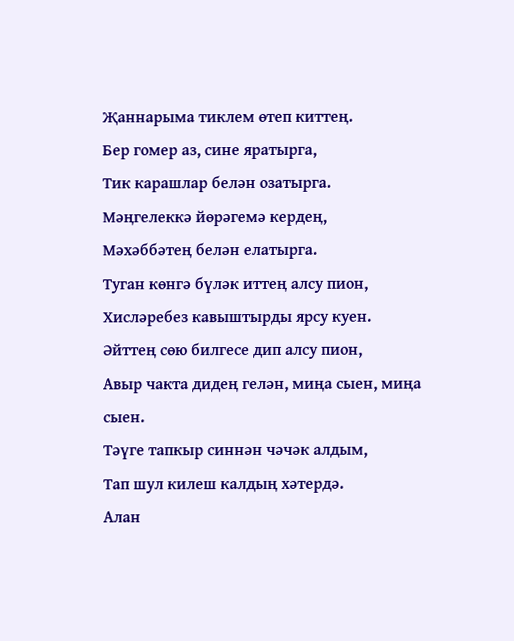Җаннарыма тиклем өтеп киттең.
Бер гомер аз, сине яратырга,
Тик карашлар белән озатырга.
Мәңгелеккә йөрәгемә кердең,
Мәхәббәтең белән елатырга.
Туган көнгә бүләк иттең алсу пион,
Хисләребез кавыштырды ярсу куен.
Әйттең сөю билгесе дип алсу пион,
Авыр чакта дидең гелән, миңа сыен, миңа сыен.
Тәүге тапкыр синнән чәчәк алдым,
Тап шул килеш калдың хәтердә.
Алан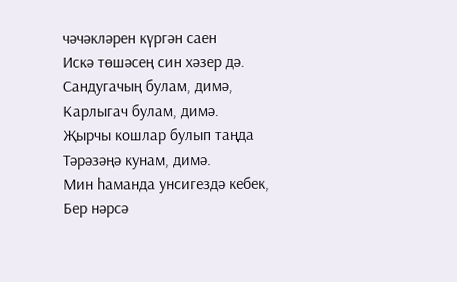чәчәкләрен күргән саен
Искә төшәсең син хәзер дә.
Сандугачың булам, димә,
Карлыгач булам, димә.
Җырчы кошлар булып таңда
Тәрәзәңә кунам, димә.
Мин һаманда унсигездә кебек,
Бер нәрсә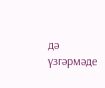дә үзгәрмәде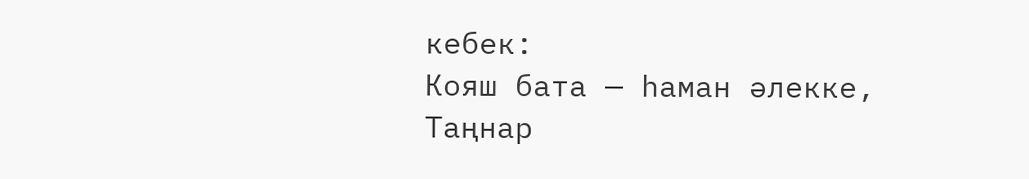кебек:
Кояш бата — һаман әлекке,
Таңнар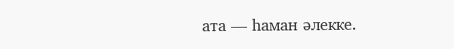ата — һаман әлекке.